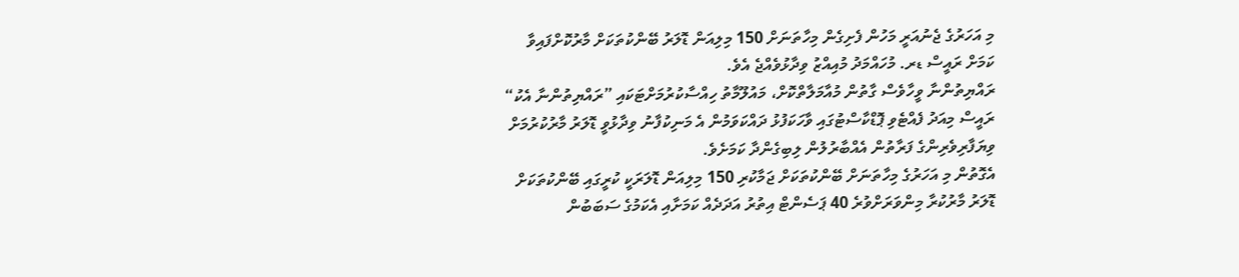މި އަހަރުގެ ޖެނުއަރީ މަހުން ފެށިގެން މިހާތަނަށް 150 މިލިއަން ޑޮލަރު ބޭންކުތަކަށް މާރުކޮށްފައިވާ ކަމަށް ރައީސް ޑރ. މުހައްމަދު މުއިއްޒު ވިދާޅުވެއްޖެ އެވެ.
ރައްޔިތުންނާ ވީހާވެސް ގާތުން މުއާމަލާތްކޮށް، މައުލޫމާތު ހިއްސާކުރުމަށްޓަކައި ”ރައްޔިތުންނާ އެކު“ ރައީސް މިއަދު ފެއްޓެވި ޕޮޑްކާސްޓުގައި ވާހަކަފުޅު ދައްކަވަމުން އެ މަނިކުފާނު ވިދާޅުވީ ޑޮލަރު މާރުކުރުމަށް ވިޔަފާރިވެރިންގެ ފަރާތުން އެއްބާރުލުން ލިބިގެންދާ ކަމަށެވެ.
އެގޮތުން މި އަހަރުގެ މިހާތަނަށް ބޭންކުތަކަށް ޖަމާކުރި 150 މިލިއަން ޑޮލަރަކީ ކުރީގައި ބޭންކުތަކަށް ޑޮލަރު މާރުކުރާ މިންވަރަށްވުރެ 40 ޕަސެންޓް އިތުރު އަދަދެއް ކަމަށާއި އެކަމުގެ ސަބަބުން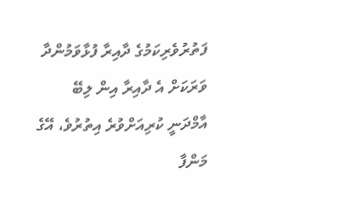ފަތުރުވެރިކަމުގެ ދާއިރާ ފުޅާވަމުންދާ ވަރަކަށް އެ ދާއިރާ އިން ލިބޭ އާމްދަނީ ކުރިއަށްވުރެ އިތުރުވެ، އޭގެ މަންފާ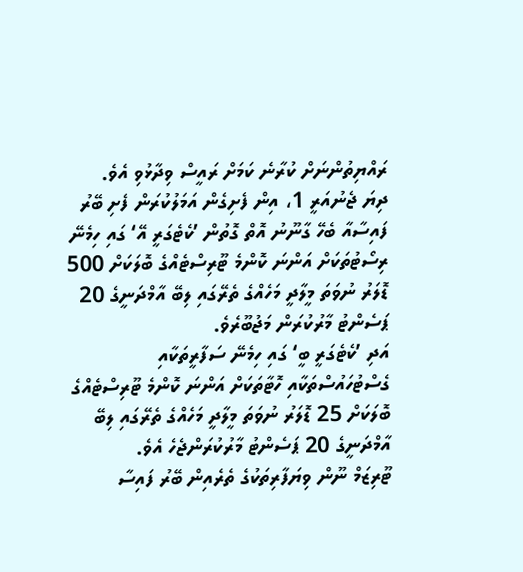ރައްޔިތުންނަށް ކުރާނެ ކަމަށް ރައީސް ވިދާޅުވި އެވެ.
ދިޔަ ޖެނުއަރީ 1، އިން ފެށިގެން އަމަލުކުރަން ފެށި ބޭރު ފައިސާއާ ބެހޭ ގާނޫނު އޮތް ގޮތުން ’ކެޓެގަރީ އޭ‘ ގައި ހިމެނޭ ރިސޯޓުތަކަށް އަންނަ ކޮންމެ ޓޫރިސްޓެއްގެ ބޮލަކަށް 500 ޑޮލަރު ނުވަތަ މީލާދީ މަހެއްގެ ތެރޭގައި ލިބޭ އާމްދަނީގެ 20 ޕަސެންޓު މާރުކުރަން މަޖުބޫރެވެ.
އަދި ’ކެޓެގަރީ ބީ‘ ގައި ހިމެނޭ ސަފާރީތަކާއި ގެސްޓުހައުސްތަކާއި ހޮޓާތަކަށް އަންނަ ކޮންމެ ޓޫރިސްޓެއްގެ ބޮލަކަށް 25 ޑޮލަރު ނުވަތަ މީލާދީ މަހެއްގެ ތެރޭގައި ލިބޭ އާމްދަނީގެ 20 ޕަސެންޓު މާރުކުރަންޖެހެ އެވެ.
ޓޫރިޒަމް ނޫން ވިޔަފާރިތަކުގެ ތެރެއިން ބޭރު ފައިސާ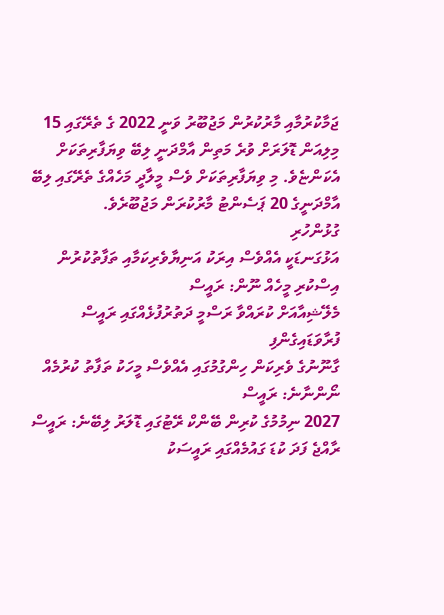ޖަމާކުރުމާއި މާރުކުރުން މަޖުބޫރު ވަނީ 2022 ގެ ތެރޭގައި 15 މިލިއަން ޑޮލަރަށް ވުރެ މަތިން އާމްދަނީ ލިބޭ ވިޔަފާރިތަކަށް އެކަންޏެވެ. މި ވިޔަފާރިތަކަށް ވެސް މީލާދީ މަހެއްގެ ތެރޭގައި ލިބޭ އާމްދަނީގެ 20 ޕަސެންޓު މާރުކުރަން މަޖުބޫރެވެ.
ގުޅުންހުރި
އަޅުގަނޑަކީ އެއްވެސް އިރަކު އަނިޔާވެރިކަމާއި ތަފާތުކުރުން އިސްކުރި މީހެއް ނޫން: ރައީސް
މެލޭޝިއާއަށް ކުރައްވާ ރަސްމީ ދަތުރުފުޅެއްގައި ރައީސް ފުރާވަޑައިގެންފި
ގާނޫނުގެ ވެރިކަން ހިންގުމުގައި އެއްވެސް މީހަކު ތަފާތު ކުރުމެއް ނޯންނާނެ: ރައީސް
2027 ނިމުމުގެ ކުރިން ބޭންކް ރޭޓުގައި ޑޮލަރު ލިބޭނެ: ރައީސް
ރާއްޖެ ފަދަ ކުޑަ ގައުމެއްގައި ރައީސަކު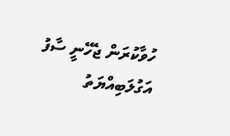ހުވާކުރަން ޖެހޭނީ ސާފު އަގުލަބިއްޔަތު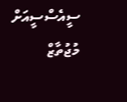ސީއެސްސީއަށް މުޖުތާޒް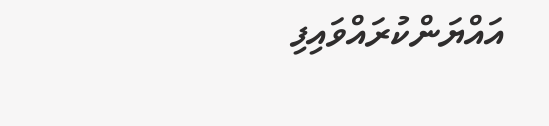އައްޔަންކުރައްވައިފި